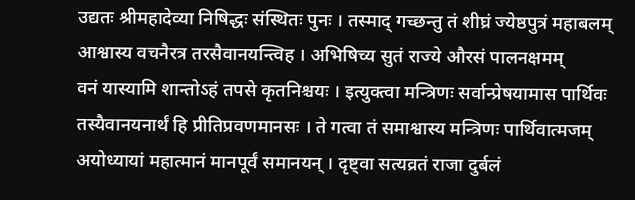उद्यतः श्रीमहादेव्या निषिद्धः संस्थितः पुनः । तस्माद् गच्छन्तु तं शीघ्रं ज्येष्ठपुत्रं महाबलम्
आश्वास्य वचनैरत्र तरसैवानयन्त्विह । अभिषिच्य सुतं राज्ये औरसं पालनक्षमम्
वनं यास्यामि शान्तोऽहं तपसे कृतनिश्चयः । इत्युक्त्वा मन्त्रिणः सर्वान्प्रेषयामास पार्थिवः
तस्यैवानयनार्थं हि प्रीतिप्रवणमानसः । ते गत्वा तं समाश्वास्य मन्त्रिणः पार्थिवात्मजम्
अयोध्यायां महात्मानं मानपूर्वं समानयन् । दृष्ट्वा सत्यव्रतं राजा दुर्बलं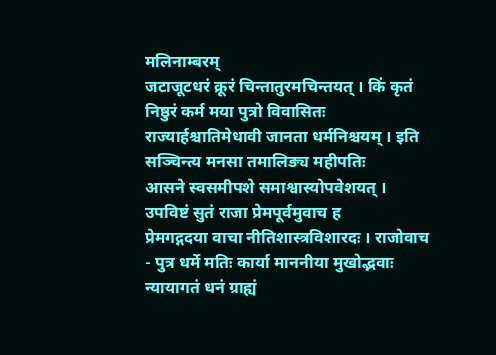मलिनाम्बरम्
जटाजूटधरं क्रूरं चिन्तातुरमचिन्तयत् । किं कृतं निष्ठुरं कर्म मया पुत्रो विवासितः
राज्यार्हश्चातिमेधावी जानता धर्मनिश्चयम् । इति सञ्चिन्त्य मनसा तमालिङ्य महीपतिः
आसने स्वसमीपशे समाश्वास्योपवेशयत् । उपविष्टं सुतं राजा प्रेमपूर्वमुवाच ह
प्रेमगद्गदया वाचा नीतिशास्त्रविशारदः । राजोवाच - पुत्र धर्मे मतिः कार्या माननीया मुखोद्भवाः
न्यायागतं धनं ग्राह्यं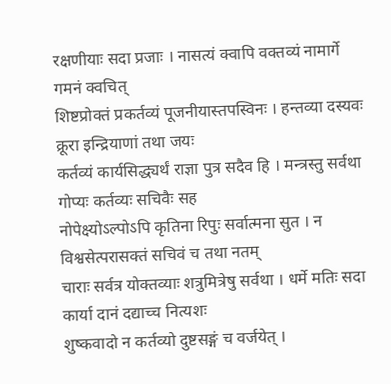रक्षणीयाः सदा प्रजाः । नासत्यं क्वापि वक्तव्यं नामार्गे गमनं क्वचित्
शिष्टप्रोक्तं प्रकर्तव्यं पूजनीयास्तपस्विनः । हन्तव्या दस्यवः क्रूरा इन्द्रियाणां तथा जयः
कर्तव्यं कार्यसिद्ध्यर्थं राज्ञा पुत्र सदैव हि । मन्त्रस्तु सर्वथा गोप्यः कर्तव्यः सचिवैः सह
नोपेक्ष्योऽल्पोऽपि कृतिना रिपुः सर्वात्मना सुत । न विश्वसेत्परासक्तं सचिवं च तथा नतम्
चाराः सर्वत्र योक्तव्याः शत्रुमित्रेषु सर्वथा । धर्मे मतिः सदा कार्या दानं दद्याच्च नित्यशः
शुष्कवादो न कर्तव्यो दुष्टसङ्गं च वर्जयेत् ।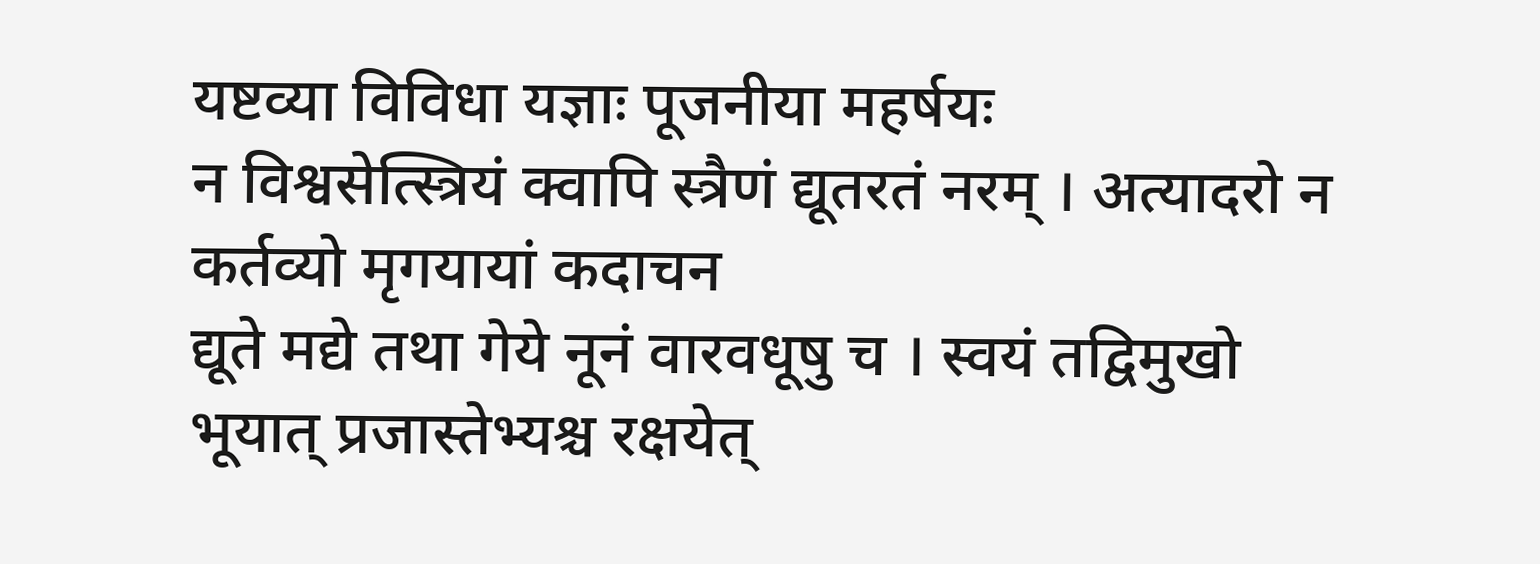यष्टव्या विविधा यज्ञाः पूजनीया महर्षयः
न विश्वसेत्स्त्रियं क्वापि स्त्रैणं द्यूतरतं नरम् । अत्यादरो न कर्तव्यो मृगयायां कदाचन
द्यूते मद्ये तथा गेये नूनं वारवधूषु च । स्वयं तद्विमुखो भूयात् प्रजास्तेभ्यश्च रक्षयेत्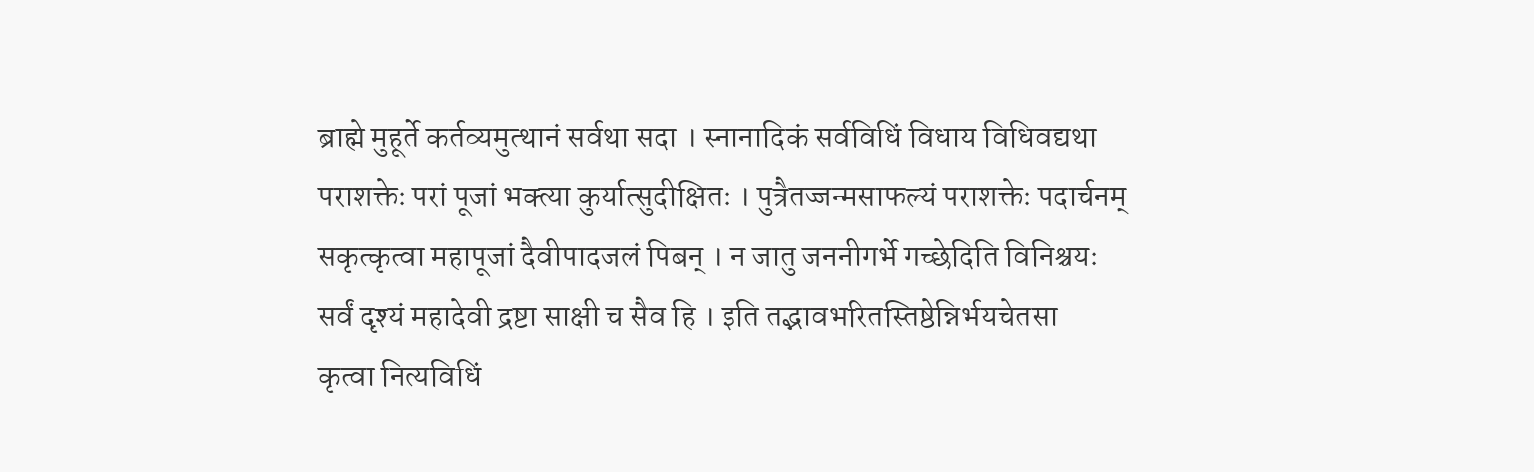ब्राह्मे मुहूर्ते कर्तव्यमुत्थानं सर्वथा सदा । स्नानादिकं सर्वविधिं विधाय विधिवद्यथा
पराशक्तेः परां पूजां भक्त्या कुर्यात्सुदीक्षितः । पुत्रैतज्जन्मसाफल्यं पराशक्तेः पदार्चनम्
सकृत्कृत्वा महापूजां दैवीपादजलं पिबन् । न जातु जननीगर्भे गच्छेदिति विनिश्चयः
सर्वं दृश्यं महादेवी द्रष्टा साक्षी च सैव हि । इति तद्भावभरितस्तिष्ठेन्निर्भयचेतसा
कृत्वा नित्यविधिं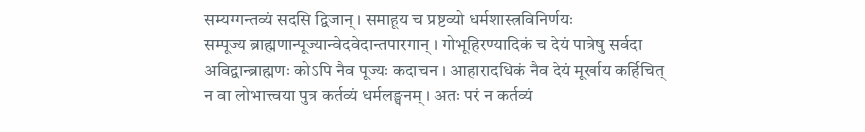सम्यग्गन्तव्यं सदसि द्विजान् । समाहूय च प्रष्टव्यो धर्मशास्त्रविनिर्णयः
सम्पूज्य ब्राह्मणान्पूज्यान्वेदवेदान्तपारगान् । गोभूहिरण्यादिकं च देयं पात्रेषु सर्वदा
अविद्वान्ब्राह्मणः कोऽपि नैव पूज्यः कदाचन । आहारादधिकं नैव देयं मूर्खाय कर्हिचित्
न वा लोभात्त्वया पुत्र कर्तव्यं धर्मलङ्घनम् । अतः परं न कर्तव्यं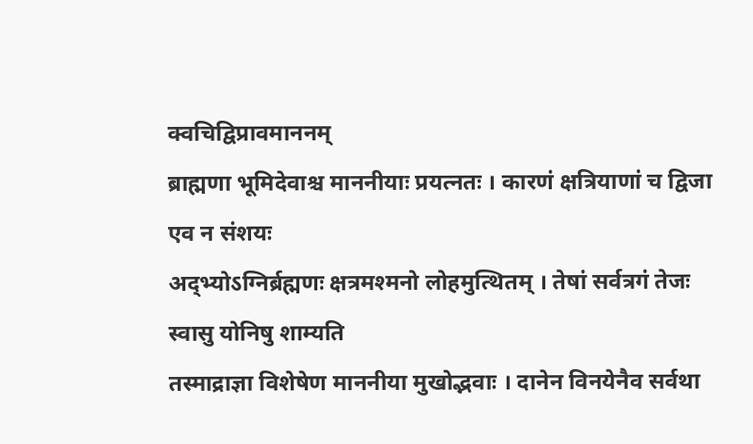क्वचिद्विप्रावमाननम्
ब्राह्मणा भूमिदेवाश्च माननीयाः प्रयत्नतः । कारणं क्षत्रियाणां च द्विजा एव न संशयः
अद्भ्योऽग्निर्ब्रह्मणः क्षत्रमश्मनो लोहमुत्थितम् । तेषां सर्वत्रगं तेजः स्वासु योनिषु शाम्यति
तस्माद्राज्ञा विशेषेण माननीया मुखोद्भवाः । दानेन विनयेनैव सर्वथा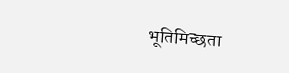भूतिमिच्छता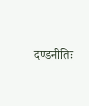दण्डनीतिः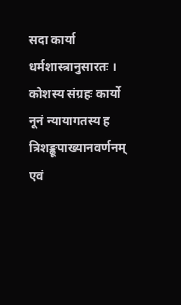सदा कार्या धर्मशास्त्रानुसारतः । कोशस्य संग्रहः कार्यो नूनं न्यायागतस्य ह
त्रिशङ्कूपाख्यानवर्णनम् एवं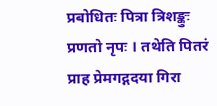प्रबोधितः पित्रा त्रिशङ्कुः प्रणतो नृपः । तथेति पितरं प्राह प्रेमगद्गदया गिरा